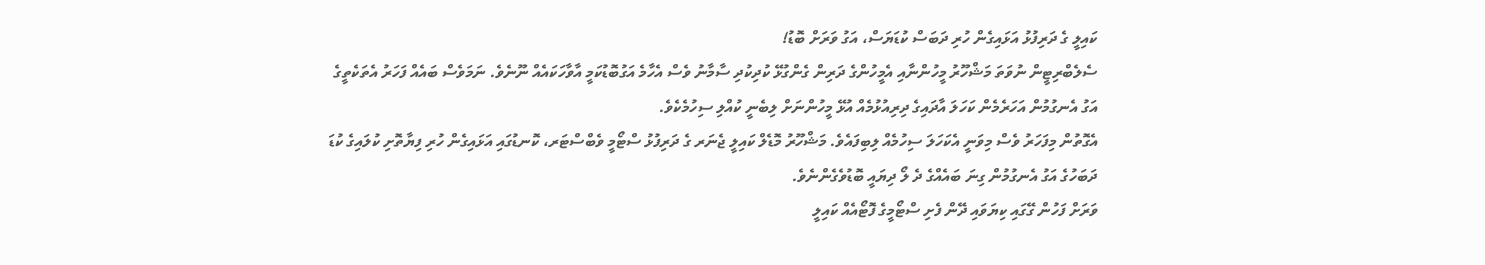ކައިލީ ގެ ދަރިފުޅު އަޅައިގެން ހުރި ދަބަސް ކުޑަޔަސް، އަގު ވަރަށް ބޮޑު!
ސެލެބްރިޓީން ނުވަތަ މަޝްހޫރު މީހުންނާއި އެމީހުންގެ ދަރިން ގެންގުޅޭ ކުދިކުދި ސާމާނު ވެސް އެހާމެ އަގުބޮޑުކަމީ އާވާހަކައެއް ނޫނެވެ. ނަމަވެސް ބައެއް ފަހަރު އެތަކެތީގެ އަގު އެނގުމުން އަހަރެމެން ކަހަލަ އާދައިގެ ދިރިއުޅުމެއް އުޅޭ މީހުންނަށް ލިބެނީ ކުއްލި ސިހުމެކެވެ.
އެގޮތުން މިފަހަރު ވެސް މިވަނީ އެކަހަލަ ސިހުމެއް ލިބިފައެވެ. މަޝްހޫރު މޮޑެލް ކައިލީ ޖެނަރ ގެ ދަރިފުޅު ސްޓޯމީ ވެބްސްޓަރ، ކޮނޑުގައި އަޅައިގެން ހުރި ފިޔާތޮށި ކުލައިގެ ކުޑަ ދަބަހުގެ އަގު އެނގުމުން ގިނަ ބައެއްގެ ދެ ލޯ ދިޔައީ ބޮޑުވެގެންނެވެ.
ވަރަށް ފަހުން ގޭގައި ކިޔަވައި ދޭން ފެށި ސްޓޯމީގެ ފޮޓޯއެއް ކައިލީ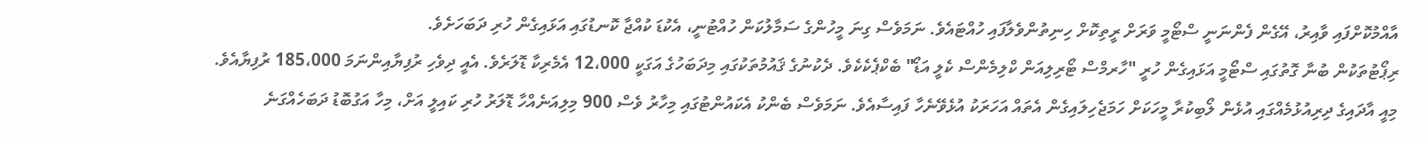އާއްމުކޮށްފައި ވާއިރު، އޭގެން ފެންނަނީ ސްޓޯމީ ވަރަށް ރީތިކޮށް ހިނިތުންވެލާފައި ހުއްޓައެވެ. ނަމަވެސް ގިނަ މީހުންގެ ސަމާލުކަން ހުއްޓުނީ، އެކުޑަ ކުއްޖާ ކޮނޑުގައި އަޅައިގެން ހުރި ދަބަހަށެވެ.
ރިޕޯޓުތަކުން ބުނާ ގޮތުގައި ސްޓޯމީ އަޅައިގެން ހުރީ "ހާރމްސް ޓޯރިލިއަން ކްލިމެންސް ކެލީ އަޑޯ" ބެކްޕެކެކެވެ. ދެކުނުގެ ޤައުމުތަކުގައި މިދަބަހުގެ އަގަކީ 12،000 އެމެރިކާ ޑޮލަރެވެ. އެއީ ދިވެހި ރުފިޔާއިންނަމަ 185،000 ރުފިޔާއެވެ.
މިއީ އާދައިގެ ދިރިއުޅުމެއްގައި އުޅެން ލޯބިކުރާ މީހަކަށް ހަމަޖެހިލައިގެން އެތައް އަހަރަކު އުޅެވޭނެހާ ފައިސާއެވެ. ނަމަވެސް ބެންކު އެކައުންޓުގައި މިހާރު ވެސް 900 މިލިއަނެއްހާ ޑޮލަރު ހުރި ކައިލީ އަށް، މިހާ އަގުބޮޑު ދަބަހެއްގަނެ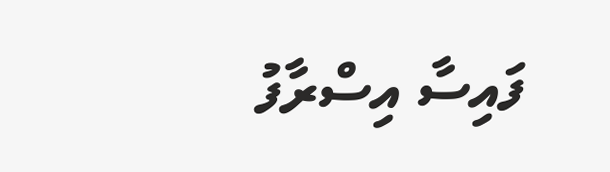ފައިސާ އިސްރާފު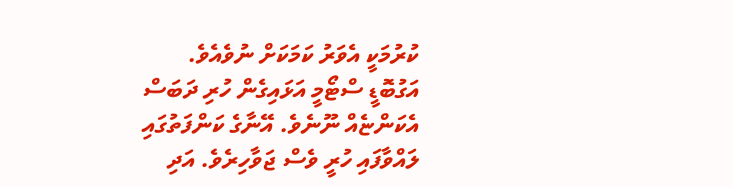ކުރުމަކީ އެވަރު ކަމަކަށް ނުވެއެވެ.
އަގުބޮޑީ ސްޓޯމީ އަޅައިގެން ހުރި ދަބަސް އެކަންޏެއް ނޫނެވެ. އޭނާގެ ކަންފަތުގައި ލައްވާފައި ހުރީ ވެސް ޖަވާހިރެވެ. އަދި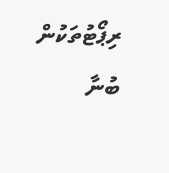ރިޕޯޓުތަކުން ބުނާ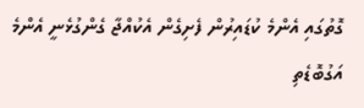ގޮތުގައި އެންމެ ކުޑައިރުން ފެށިގެން އެކުއްޖާ ގެންގުޅެނީ އެންމެ އަގުބޮޑެތި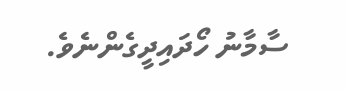ސާމާނު ހޯދައިދީގެންނެވެ.